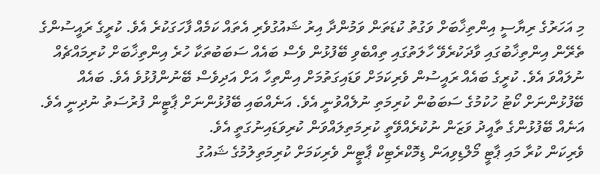މި އަހަރުގެ ރިޔާސީ އިންތިޚާބަށް ވަގުތު ކުޑަތަން ވަމުންދާ އިރު ޝައުގުވެރި އެތައް ކަމެއް ފާހަގަކުރެ އެވެ. ކުރީގެ ރައީސުންގެ ތެރޭން އިންތިޚާބުގައި ވާދަކުރެވޭ ހާލަތުގައި ތިއްބެވި ބޭފުޅުން ވެސް ބައެއް ސަބަބުތަކާ ހުރެ އިންތިޚާބަށް ކުރިމައްޗެއް ނުލައްވަ އެވެ. ކުރީގެ ބައެއް ރައީސުން ވެރިކަމަށް ވަޑައިގަތުމަށް އިންތިހާ އަށް އަދިވެސް ބޭނުންފުޅުވެ އެވެ. ބައެއް ބޭފުޅުންނަށް ކޯޓު ހުކުމުގެ ސަބަބުން ކުރިމަތި ނުލެއްވުނީ އެވެ. އަނެއްބައި ބޭފުޅުންނަށް ޕާޓީން ފުރުސަތު ނުދިނީ އެވެ. އަނެއް ބޭފުޅުންގެ ތާއީދު ވަޒަން ނުކުރެއްވޭތީ ކުރިމަތިލައްވަން ކުރިވަޑައިނުގަތީ އެވެ.
ވެރިކަން ކުރާ މައި ޕާޓީ މޯލްޑިވިއަން ޑިމޮކްރެޓިކް ޕާޓީން ވެރިކަމަށް ކުރިމަތިލުމުގެ ޝައުގު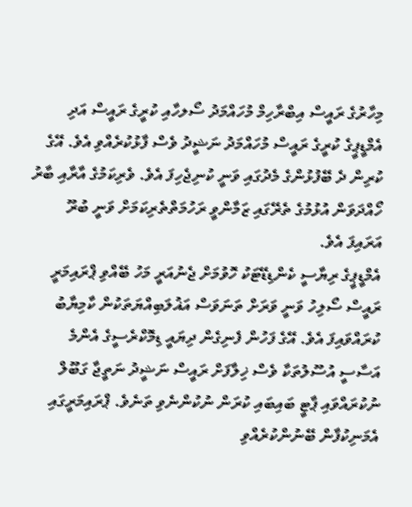މިހާރުގެ ރައީސް އިބްރާހިމް މުހައްމަދު ސޯލހާއި ކުރީގެ ރައީސް އަދި އެމްޑީޕީގެ ކުރީގެ ރައީސް މުހައްމަދު ނަޝީދު ވެސް ފާޅުކުރެއްވި އެވެ. އޭގެ ކުރިން ދެ ބޭފުޅުންގެ މެދުގައި ވަނީ ކުނިޖެހިފަ އެވެ. ވެރިކަމުގެ އާރާއި ބާރު ހޯއްދަވަން އުޅުމުގެ ތެރޭގައި ޒަމާންވީ ރަހުމަތްތެރިކަމަށް ވަނީ ބުރޫ އަރައިފަ އެވެ.
އެމްޑީޕީގެ ރިޔާސީ ކެންޑިޑޭޓަކު ހޮވުމަށް ޖެނުއަރީ މަހު ބޭއްވި ޕްރައިމަރީ ރައީސް ސޯލިހު ވަނީ ވަރަށް ތަނަވަސް އަޣުލަބިއްޔަތަކުން ކާމިޔާބު ކުރައްވައިފަ އެވެ. އޭގެ ފަހުން ފެނިގެން ދިޔައީ ޑިމޮކްރެސީގެ އެންމެ އަސާސީ އުސޫލުތަކާ ވެސް ޚިލާފަށް ރައީސް ނަޝީދު ނަތީޖާ ގަބޫލް ނުކުރައްވައި ޕާޓީ ބައިބައި ކުރަން ނުކުންނެވި ތަނެވެ. ޕްރައިމަރީގައި އެމަނިކުފާން ބޭނުންކުރެއްވި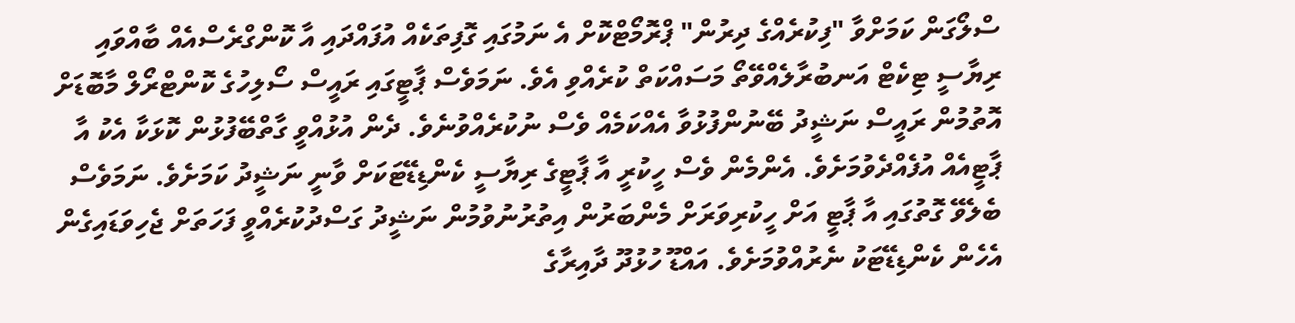ސްލޯގަން ކަމަށްވާ "ފިކުރެއްގެ ދިރުން" ޕްރޮމޯޓްކޮށް އެ ނަމުގައި ގޮފިތަކެއް އުފައްދައި އާ ކޮންގްރެސްއެއް ބާއްވައި ރިޔާސީ ޓިކެޓް އަނބުރާލެއްވޭތޯ މަސައްކަތް ކުރެއްވި އެވެ. ނަމަވެސް ޕާޓީގައި ރައީސް ސޯލިހުގެ ކޮންޓްރޯލް މާބޮޑަށް އޮތުމުން ރައީސް ނަޝީދު ބޭނުންފުޅުވާ އެއްކަމެއް ވެސް ނުކުރެއްވުނެވެ. ދެން އުޅުއްވީ ގާތްބޭފުޅުން ކޮޅަކާ އެކު އާ ޕާޓީއެއް އުފެއްދެވުމަށެވެ. އެންމެން ވެސް ހީކުރީ އާ ޕާޓީގެ ރިޔާސީ ކެންޑިޑޭޓަކަށް ވާނީ ނަޝީދު ކަމަށެވެ. ނަމަވެސް ބެލެވޭ ގޮތުގައި އާ ޕާޓީ އަށް ހީކުރިވަރަށް މެންބަރުން އިތުރުނުވުމުން ނަޝީދު ގަސްދުކުރެއްވީ ފަހަތަށް ޖެހިވަޑައިގެން އެހެން ކެންޑިޑޭޓަކު ނެރުއްވުމަށެވެ. އައްޑޫ ހުޅުދޫ ދާއިރާގެ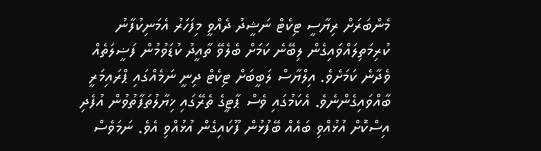މެންބަރަށް ރިޔާސީ ޓިކެޓް ނަޝީދު ދެއްވީ މިފަހަރު އެމަނިކުފާނު ކުރިމަތިލައްވައިގެން ލިބޭނެ ކަމަށް ބެލެވޭ ތާއީދު ކުޑަވުމުން ފަޟީލަތެއް ވެދާނެ ކަމަށެވެ. އިލްޔާސް ލަބީބަށް ޓިކެޓް ދިނީ ނަމެއްގައި ޕްރައިމަރީ ބާއްވައިގެންނެވެ. އެކަމުގައި ވެސް ޕާޓީގެ ތެރޭގައި ޚިޔާލުތަފާތުވުން އުފެދި އިސްކޮށް އުޅުއްވި ބައެއް ބޭފުޅުން ފޫކައިގެން އުޅުއްވި އެވެ. ނަމަވެސް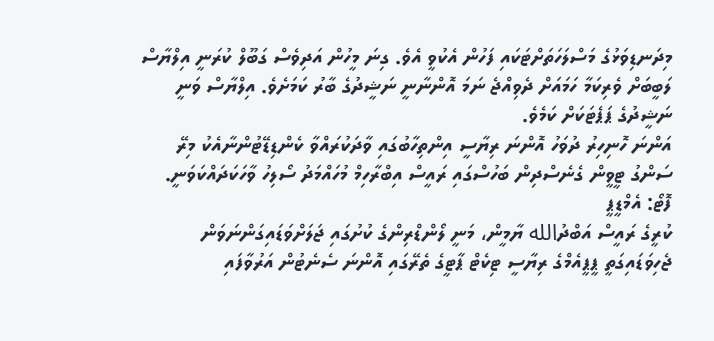މިދަނޑިވަޅުގެ މަސްލަހަތަށްޓަކައި ފަހުން އެކުވީ އެވެ. ގިނަ މީހުން އަދިވެސް ގަބޫލް ކުރަނީ އިލްޔާސް ލަބީބަށް ވެރިކަމާ ހަމައަށް ދެވިއްޖެ ނަމަ އޮންނާނީ ނަޝީދުގެ ބާރު ކަމަށެވެ. އިލްޔާސް ވަނީ ނަޝީދުގެ ޕަޕެޓަކަށް ކަމެވެ.
އަންނަ ހޮނިހިރު ދުވަހު އޮންނަ ރިޔާސީ އިންތިހާބުގައި ވާދަކުރައްވާ ކެންޑިޑޭޓުންނާއެކު މިރޭ ސަންގު ޓީވީން ގެނެސްދިން ބަހުސްގައި ރައީސް އިބްރާހިމް މުހައްމަދު ސޯލިހު ވާހަކަދައްކަވަނީ. ފޮޓޯ: އެމްޑީޕީ
ކުރީގެ ރައީސް އަބްދުالله ޔާމީން، މަނީ ލޯންޑްރިންގެ ކުށުގައި ޖަލަށްވަޑައިގަންނަވަން ޖެހިވަޑައިގަތީ ޕީޕީއެމްގެ ރިޔާސީ ޓިކެޓް ޕާޓީގެ ތެރޭގައި އޮންނަ ސެނެޓުން އަރުވާފައި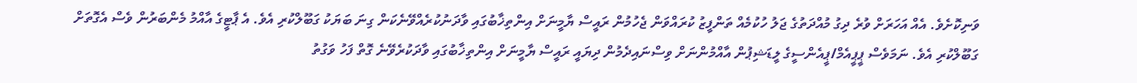ވަނިކޮށެވެ. އެއް އަހަރަށް ވުރެ ދިގު މުއްދަތުގެ ޖަލު ހުކުމެއް ތަންފީޒު ކުރައްވަން ޖެހުމުން ރައީސް ޔާމީނަށް އިންތިޚާބުގައި ވާދަނުކުރެއްވޭނެކަން ގިނަ ބަޔަކު ގަބޫލްކުރި އެވެ. އެ ޕާޓީގެ އާއްމު މެންބަރުން ވެސް އެގޮތަށް ގަބޫލްކުރި އެވެ. ނަމަވެސް ޕީޕީއެމް/ޕީއެންސީގެ ލީޑަޝިޕުން އާއްމުންނަށް ވިސްނައިދެމުން ދިޔައީ ރައީސް ޔާމީނަށް އިންތިޚާބުގައި ވާދަކުރެވޭނެ ގޮތް ފަހު ވަގުތު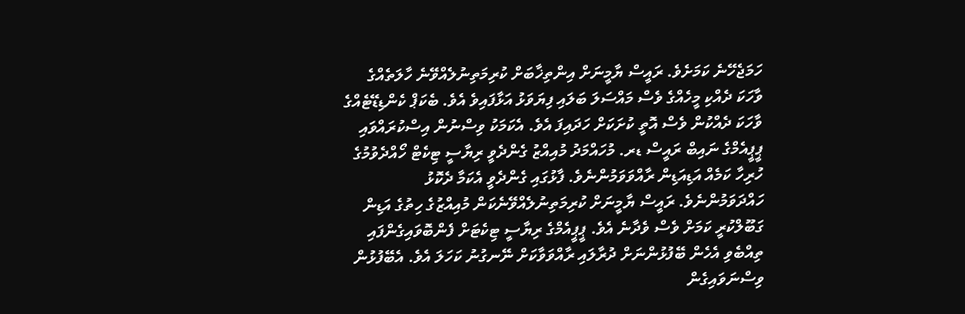ހަމަޖެހޭނެ ކަމަށެވެ. ރައީސް ޔާމީނަށް އިންތިޚާބަށް ކުރިމަތިނުލެއްވޭނެ ހާލަތެއްގެ ވާހަކަ ދެއްކި މީހެއްގެ ވެސް މައްސަލަ ބަލައި ފިޔަވަޅު އަޅާފައިވެ އެވެ. ބެކަޕް ކެންޑިޑޭޓެއްގެ ވާހަކަ ދެއްކުން ވެސް އޮތީ ކުށަކަށް ހަދައިފަ އެވެ. އެކަމަކު ވިސްނުން އިސްކުރައްވައި ޕީޕީއެމްގެ ނައިބް ރައީސް ޑރ. މުހައްމަދު މުއިއްޒު ގެންދެވީ ރިޔާސީ ޓިކެޓް ހޯއްދެވުމުގެ ހުރިހާ ކަމެއް އަޑިއަޑިން ރާއްވަވަމުންނެވެ. ފާޅުގައި ގެންދެވީ އެކަމާ ދެކޮޅު ހައްދަވަމުންނެވެ. ރައީސް ޔާމީނަށް ކުރިމަތިނުލެއްވޭނެކަން މުއިއްޒުގެ ހިތުގެ އަޑިން ގަބޫލްކުރީ ކަމަށް ވެސް ވެދާނެ އެވެ. ޕީޕީއެމްގެ ރިޔާސީ ޓިކެޓަށް ފެންބޮވައިގެންފައި ތިއްބެވި އެހެން ބޭފުޅުންނަށް ދުރާލައި ރާއްވަވާކަށް ނޭނގުނު ކަހަލަ އެވެ. އެބޭފުޅުން ވިސްނަވައިގެން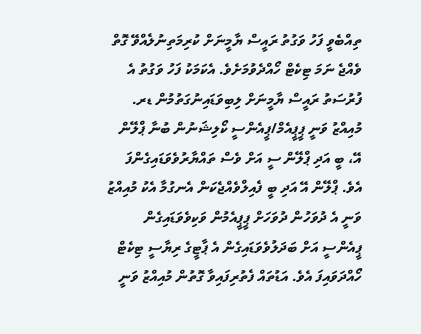ތިއްބެވީ ފަހު ވަގުތު ރައީސް ޔާމީނަށް ކުރިމަތިނުލެއްވޭ ގޮތް ވެއްޖެ ނަމަ ޓިކެޓް ހޯއްދެވުމަށެވެ. އެކަމަކު ފަހު ވަގުތު އެ ފުރުސަތު ރައީސް ޔާމީނަށް ލިބިވަޑައިނުގަތުމުން ޑރ. މުއިއްޒު ވަނީ ޕީޕީއެމް/ޕީއެންސީ ކޯލިޝަނުން ބުނާ ޕްލޭން އޭ، ބީ އަދި ޕްލޭން ސީ އަށް ވެސް ތައްޔާރުވެވަޑައިގެންފަ އެވެ. ޕްލޭން އޭ އަދި ބީ ފެއިލްވެއްޖެކަން އެނގުމާ އެކު މުއިއްޒު ވަނީ އެ ދުވަހުން ދުވަހަށް ޕީޕީއެމުން ވަކިވެވަޑައިގެން ޕީއެންސީ އަށް ބަދަލުވެވަޑައިގެން އެ ޕާޓީގެ ރިޔާސީ ޓިކެޓް ހޯއްދަވައިފަ އެވެ. އަޑުތައް ފެތުރިފައިވާ ގޮތުން މުއިއްޒު ވަނީ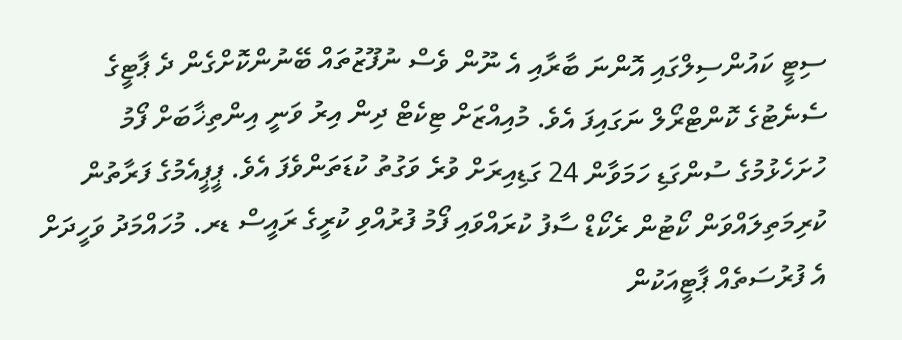ސިޓީ ކައުންސިލްގައި އޮންނަ ބާރާއި އެ ނޫން ވެސް ނުފޫޒުތައް ބޭނުންކޮށްގެން ދެ ޕާޓީގެ ސެނެޓުގެ ކޮންޓްރޯލް ނަގައިފަ އެވެ. މުއިއްޒަށް ޓިކެޓް ދިން އިރު ވަނީ އިންތިޚާބަށް ފޯމު ހުށަހެޅުމުގެ ސުންގަޑި ހަމަވާން 24 ގަޑިއިރަށް ވުރެ ވަގުތު ކުޑަތަންވެފަ އެވެ. ޕީޕީއެމުގެ ފަރާތުން ކުރިމަތިލައްވަން ކޯޓުން ރެކޯޑް ސާފު ކުރައްވައި ފޯމު ފުރުއްވި ކުރީގެ ރައީސް ޑރ. މުހައްމަދު ވަހީދަށް އެ ފުރުސަތެއް ޕާޓީއަކުން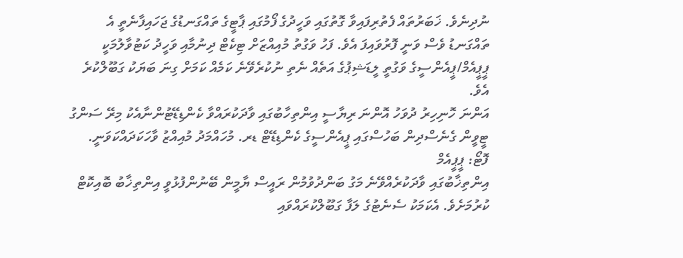ނުދިނެވެ. ޚަބަރުތައް ފެތުރިފައިވާ ގޮތުގައި ވަހީދުގެ ފޯމުގައި ޕާޓީގެ ތައްގަނޑުގެ ޖަހައިފާނެތީ އެ ތައްގަނޑު ވެސް ވަނީ ފޮރުވައިފަ އެވެ. ފަހު ވަގުތު މުއިއްޒަށް ޓިކެޓް ދިނުމާއި ވަހީދު ކަޓުވާލުމަކީ ޕީޕީއެމް/ޕީއެންސީގެ ވަގުތީ ލީޑަޝިޕުގެ އަތެއް ނެތި ނުކުރެވޭނެ ކަމެއް ކަމަށް ގިނަ ބަޔަކު ގަބޫލްކުރެ އެވެ.
އަންނަ ހޮނިހިރު ދުވަހު އޮންނަ ރިޔާސީ އިންތިހާބުގައި ވާދަކުރައްވާ ކެންޑިޑޭޓުންނާއެކު މިރޭ ސަންގު ޓީވީން ގެނެސްދިން ބަހުސްގައި ޕީއެންސީގެ ކެންޑިޑޭޓް ޑރ. މުހައްމަދު މުއިއްޒު ވާހަކަދައްކަވަނީ. ފޮޓޯ: ޕީޕީއެމް
އިންތިޚާބުގައި ވާދަކުރެއްވޭނެ މަގު ބަންދުވުމުން ރައީސް ޔާމީން ބޭނުންފުޅުވީ އިންތިޚާބު ބޮއިކޮޓް ކުރުމަށެވެ. އެކަމަކު ސެނެޓުގެ ލަފާ ގަބޫލްކުރައްވައި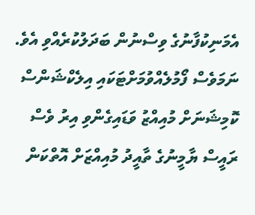އެމަނިކުފާނުގެ ވިސްނުން ބަދަލުކުރެއްވި އެވެ. ނަމަވެސް ފޯމުލެއްވުމަށްޓަކައި އިލެކްޝަންސް ކޮމިޝަނަށް މުއިއްޒު ވަޑައިގެންވި އިރު ވެސް ރައީސް ޔާމީނުގެ ތާއީދު މުއިއްޒަށް އޮތްކަން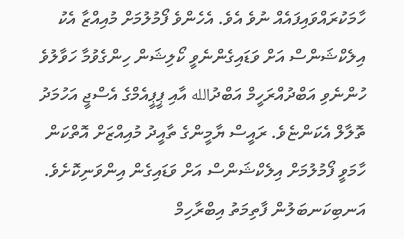ހާމަކުރައްވައިފައެއް ނުވެ އެވެ. އެހެންވެ ފޯމުލުމަށް މުއިއްޒާ އެކު އިލެކްޝަންސް އަށް ވަޑައިގެންނެވީ ކޯލިޝަން ހިންގެވުމާ ހަވާލުވެ ހުންނެވި އަބްދުއްރަހީމް އަބްދުالله އާއި ޕީޕީއެމްގެ އެސްޖީ އަހުމަދު ތޮލާލް އެކަންޏެވެ. ރައީސް ޔާމީންގެ ތާއީދު މުއިއްޒަށް އޮތްކަން ހާމަވީ ފޯމުލުމަށް އިލެކްޝަންސް އަށް ވަޑައިގެން އިންވަނިކޮށެވެ. އަނބިކަނބަލުން ފާތިމަތު އިބްރާހިމް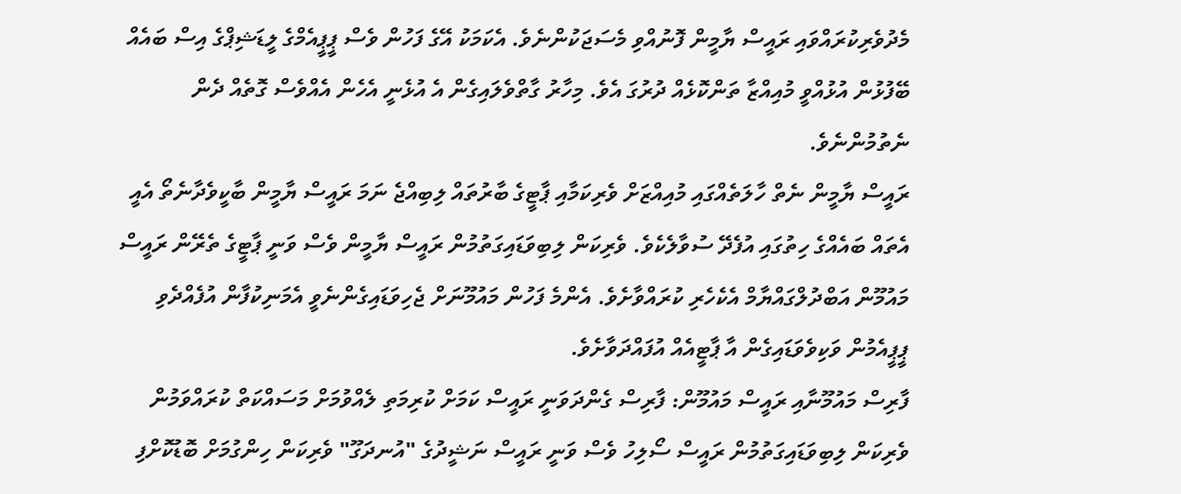މެދުވެރިކުރައްވައި ރައީސް ޔާމީން ފޮނުއްވި މެސަޖަކުންނެވެ. އެކަމަކު އޭގެ ފަހުން ވެސް ޕީޕީއެމްގެ ލީޑަޝިޕްގެ އިސް ބައެއް ބޭފުޅުން އުޅުއްވީ މުއިއްޒާ ތަންކޮޅެއް ދުރުގަ އެވެ. މިހާރު ގާތްވެލައިގެން އެ އުޅެނީ އެހެން އެއްވެސް ގޮތެއް ދެން ނެތުމުންނެވެ.
ރައީސް ޔާމީން ނެތް ހާލަތެއްގައި މުއިއްޒަށް ވެރިކަމާއި ޕާޓީގެ ބާރުތައް ލިބިއްޖެ ނަމަ ރައީސް ޔާމީން ބާކީވެދާނެތޯ އެއީ އެތައް ބައެއްގެ ހިތުގައި އުފެދޭ ސުވާލެކެވެ. ވެރިކަން ލިބިވަޑައިގަތުމުން ރައީސް ޔާމީން ވެސް ވަނީ ޕާޓީގެ ތެރޭން ރައީސް މައުމޫން އަބްދުލްގައްޔާމް އެކެހެރި ކުރައްވާށެވެ. އެންމެ ފަހުން މައުމޫނަށް ޖެހިވަޑައިގެންނެވީ އެމަނިކުފާން އުފެއްދެވި ޕީޕީއެމުން ވަކިވެވަޑައިގެން އާ ޕާޓީއެއް އުފައްދަވާށެވެ.
ފާރިސް މައުމޫނާއި ރައީސް މައުމޫން: ފާރިސް ގެންދަވަނީ ރައީސް ކަމަށް ކުރިމަތި ލެއްވުމަށް މަސައްކަތް ކުރައްވަމުން
ވެރިކަން ލިބިވަޑައިގަތުމުން ރައީސް ސޯލިހު ވެސް ވަނީ ރައީސް ނަޝީދުގެ "އުނދަގޫ" ވެރިކަން ހިންގުމަށް ބޮޑުކޮށްފި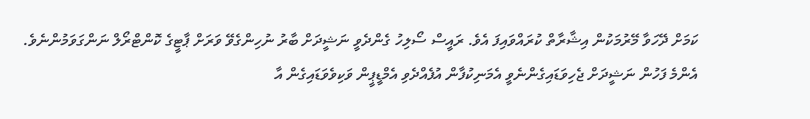ކަމަށް ދޭހަވާ މޭރުމަކުން އިޝާރާތް ކުރައްވައިފަ އެވެ. ރައީސް ސޯލިހު ގެންދެވީ ނަޝީދަށް ބާރު ނުހިންގެވޭ ވަރަށް ޕާޓީގެ ކޮންޓްރޯލް ނަންގަވަމުންނެވެ. އެންމެ ފަހުން ނަޝީދަށް ޖެހިވަޑައިގެންނެވީ އެމަނިކުފާން އުފެއްދެވި އެމްޑީޕީން ވަކިވެވަޑައިގެން އާ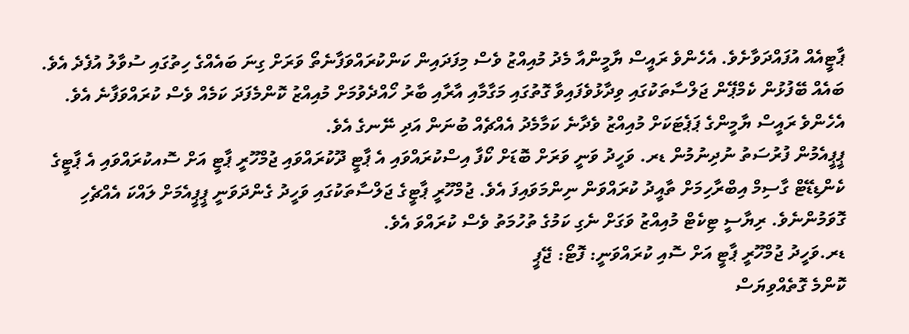ޕާޓީއެއް އުފައްދަވާށެވެ. އެހެންވެ ރައީސް ޔާމީންއާ މެދު މުއިއްޒު ވެސް މިފަދައިން ކަންކުރައްވަފާނެތޯ ވަރަށް ގިނަ ބައެއްގެ ހިތުގައި ސުވާލު އުފެދެ އެވެ. ބައެއް ބޭފުޅުން ކެމްޕޭން ޖަލްސާތަކުގައި ވިދާޅުވެފައިވާ ގޮތުގައި މަގާމާއި އާރާއި ބާރު ހޯއްދެވުމަށް މުއިއްޒު ކޮންމެފަދަ ކަމެއް ވެސް ކުރައްވަފާނެ އެވެ. އެހެންވެ ރައީސް ޔާމީންގެ ޕަޕެޓަކަށް މުއިއްޒު ވެދާނެ ކަމާމެދު އެއްޗެއް ބުނަން އަދި ނޭނގެ އެވެ.
ޕީޕީއެމުން ފުރުސަތު ނުދިނުމުން ޑރ. ވަހީދު ވަނީ ވަރަށް ބޮޑަށް ކޯފާ އިސްކުރައްވައި އެ ޕާޓީ ދޫކުރައްވައި ޖުމްހޫރީ ޕާޓީ އަށް ސޮއކުރައްވައި އެ ޕާޓީގެ ކެންޑިޑޭޓް ގާސިމް އިބްރާހިމަށް ތާއީދު ކުރައްވަން ނިންމަވައިފަ އެވެ. ޖުމްހޫރީ ޕާޓީގެ ޖަލްސާތަކުގައި ވަހީދު ގެންދަވަނީ ޕީޕީއެމަށް ލައްކަ އެއްޗެހި ގޮވަމުންނެވެ. ރިޔާސީ ޓިކެޓް މުއިއްޒު ވަގަށް ނެގި ކަމުގެ ތުހުމަތު ވެސް ކުރައްވަ އެވެ.
ޑރ.ވަހީދު ޖުމްހޫރީ ޕާޓީ އަށް ސޮއި ކުރައްވަނީ: ފޮޓޯ: ޖޭޕީ
ކޮންމެ ގޮތެއްވިޔަސް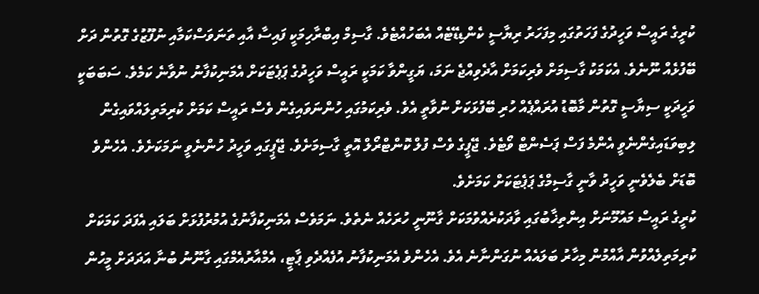ކުރީގެ ރައީސް ވަހީދުގެ ފަހަތުގައި މިފަހަރު ރިޔާސީ ކެންޑިޑޭޓެއް އެބަހުއްޓެވެ. ގާސިމް އިބްރާހިމަކީ ފައިސާ އާއި ތަނަވަސްކަމާއި ނުފޫޒުގެ ގޮތުން ދަށް ބޭފުޅެއް ނޫނެވެ. އެކަމަކު ގާސިމަށް ވެރިކަމަށް އާދެވިއްޖެ ނަމަ، ޔަގީންވާ ކަމަކީ ރައީސް ވަހީދުގެ ޕަޕެޓަކަށް އެމަނިކުފާނު ނުވާނެ ކަމެވެ. ސަބަބަކީ ވަހީދަކީ ސިޔާސީ ގޮތުން މާބޮޑު އުރައްޕެއް ހުރި ބޭފުޅަކަށް ނުވާތީ އެވެ. ވެރިކަމުގައި ހުންނަވައިގެން ވެސް ރައީސް ކަމަށް ކުރިމަތިލައްވައިގެން ލިބިވަޑައިގެންނެވީ އެންމެ ފަސް ޕަސެންޓް ވޯޓެވެ. ޖޭޕީގެ ވެސް ފުލް ކޮންޓްރޯލް އޮތީ ގާސިމަށެވެ. ޖޭޕީގައި ވަހީދު ހުންނެވީ ނަމަކަށެވެ. އެހެންވެ ބޮޑަށް ބެލެވެނީ ވަހީދު ވާނީ ގާސިމްގެ ޕަޕެޓަކަށް ކަމަށެވެ.
ކުރީގެ ރައީސް މައުމޫނަށް އިންތިޚާބުގައި ވާދަކުރެއްވުމަކަށް ގާނޫނީ ހުރަހެއް ނެތެވެ. ނަމަވެސް އެމަނިކުފާނުގެ އުމުރުފުޅަށް ބަލައި އެފަދަ ކަމަކަށް ކުރިމަތިލެއްވުން އާއްމުން މިހާރު ބަލައެއް ނުގަންނާނެ އެވެ. އެހެންވެ އެމަނިކުފާނު އުފެއްދެވި ޕާޓީ، އެމްއާރުއެމްގައި ގާނޫނު ބުނާ އަދަދަށް މީހުން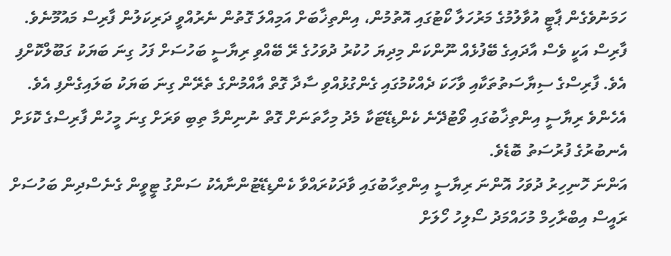ހަމަނުވެގެން ޕާޓީ އުވާލުމުގެ މަރުހަލާ ކޯޓުގައި އޮތުމުން، އިންތިޚާބަށް އަމިއްލަ ގޮތުން ނެރުއްވީ ދަރިކަލުން ފާރިސް މައުމޫނެވެ. ފާރިސް އަކީ ވެސް އާދައިގެ ބޭފުޅެއް ނޫންކަން މިދިޔަ ހުކުރު ދުވަހުގެ ރޭ ބޭއްވި ރިޔާސީ ބަހުސަށް ފަހު ގިނަ ބަޔަކު ގަބޫލްކޮށްފި އެވެ. ފާރިސްގެ ސިޔާސަތުތަކާއި ވާހަކަ ދެއްކުމުގައި ގެންގުޅުއްވި ސާދާ ގޮތް އާއްމުންގެ ތެރޭން ގިނަ ބަޔަކު ބަލައިގެންފި އެވެ. އެހެންވެ ރިޔާސީ އިންތިޚާބުގައި ވޯޓުދޭނެ ކެންޑިޑޭޓަކާ މެދު މިހާތަނަށް ގޮތް ނުނިންމާ ތިބި ވަރަށް ގިނަ މީހުން ފާރިސްގެ ކޮޅަށް އެނބުރުގެ ފުރުސަތު ބޮޑެވެ.
އަންނަ ހޮނިހިރު ދުވަހު އޮންނަ ރިޔާސީ އިންތިހާބުގައި ވާދަކުރައްވާ ކެންޑިޑޭޓުންނާއެކު ސަންގު ޓީވީން ގެނެސްދިން ބަހުސަށް ރައީސް އިބްރާހިމް މުހައްމަދު ސޯލިހު ހޯލަށް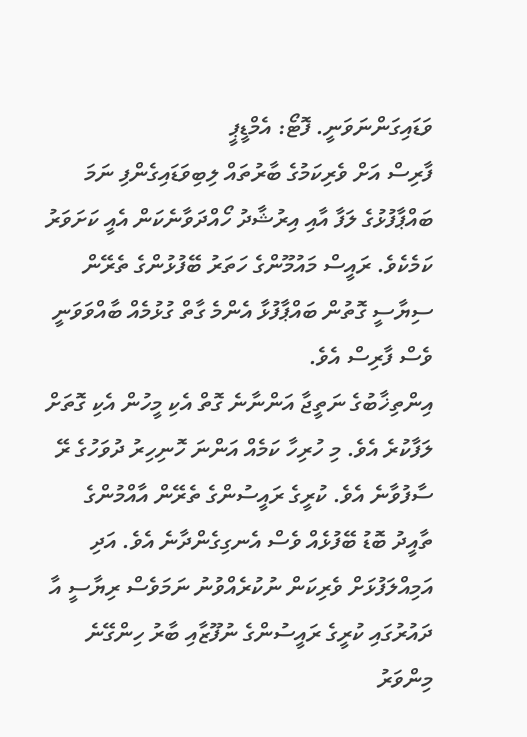ވަޑައިގަންނަވަނީ. ފޮޓޯ: އެމްޑީޕީ
ފާރިސް އަށް ވެރިކަމުގެ ބާރުތައް ލިބިވަޑައިގެންފި ނަމަ ބައްޕާފުޅުގެ ލަފާ އާއި އިރުޝާދު ހޯއްދަވާނެކަން އެއީ ކަށަވަރު ކަމެކެވެ. ރައީސް މައުމޫންގެ ހަތަރު ބޭފުޅުންގެ ތެރޭން ސިޔާސީ ގޮތުން ބައްޕާފުޅާ އެންމެ ގާތް ގުޅުމެއް ބާއްވަވަނީ ވެސް ފާރިސް އެވެ.
އިންތިޚާބުގެ ނަތީޖާ އަންނާނެ ގޮތް އެކި މީހުން އެކި ގޮތަށް ލަފާކުރެ އެވެ. މި ހުރިހާ ކަމެއް އަންނަ ހޮނިހިރު ދުވަހުގެ ރޭ ސާފުވާނެ އެވެ. ކުރީގެ ރައީސުންގެ ތެރޭން އާއްމުންގެ ތާއީދު ބޮޑު ބޭފުޅެއް ވެސް އެނގިގެންދާނެ އެވެ. އަދި އަމިއްލަފުޅަށް ވެރިކަން ނުކުރެއްވުނު ނަމަވެސް ރިޔާސީ އާ ދައުރުގައި ކުރީގެ ރައީސުންގެ ނުފޫޒާއި ބާރު ހިންގޭނެ މިންވަރު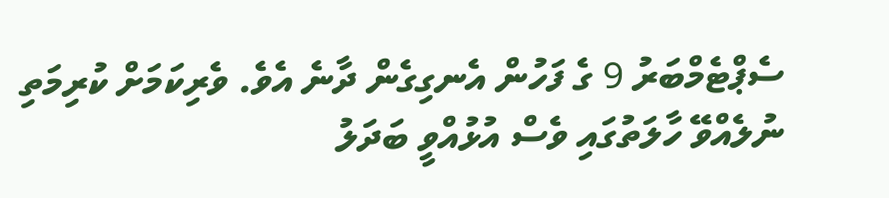ސެޕްޓެމްބަރު 9 ގެ ފަހުން އެނގިގެން ދާނެ އެވެ. ވެރިކަމަށް ކުރިމަތި ނުލެއްވޭ ހާލަތުގައި ވެސް އުޅުއްވީ ބަދަލު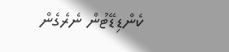ކެންޑިޑޭޓުން ނެރެގެން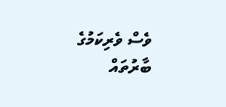ވެސް ވެރިކަމުގެ ބާރުތައް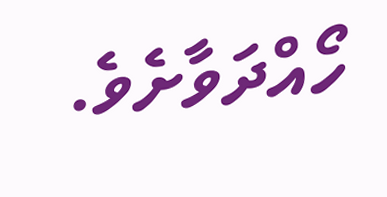ހޯއްދަވާށެވެ.